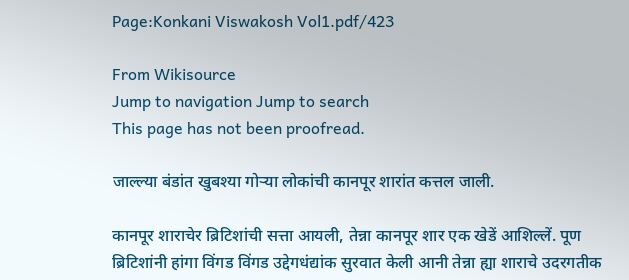Page:Konkani Viswakosh Vol1.pdf/423

From Wikisource
Jump to navigation Jump to search
This page has not been proofread.

जाल्ल्या बंडांत खुबश्या गोर्‍या लोकांची कानपूर शारांत कत्तल जाली.

कानपूर शाराचेर ब्रिटिशांची सत्ता आयली, तेन्ना कानपूर शार एक खेडें आशिल्लें. पूण ब्रिटिशांनी हांगा विंगड विंगड उद्देगधंद्यांक सुरवात केली आनी तेन्ना ह्या शाराचे उदरगतीक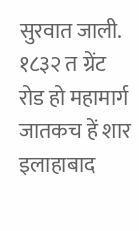सुरवात जाली. १८३२ त ग्रेंट रोड हो महामार्ग जातकच हें शार इलाहाबाद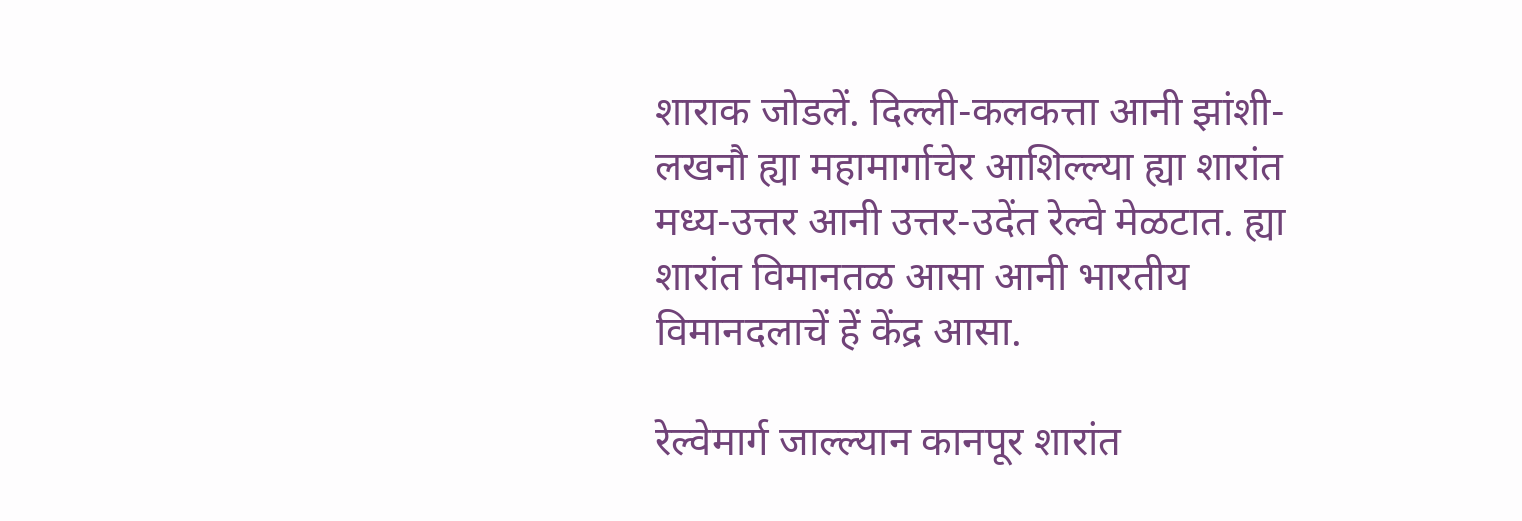शाराक जोडलें. दिल्ली-कलकत्ता आनी झांशी-लखनौ ह्या महामार्गाचेर आशिल्ल्या ह्या शारांत मध्य-उत्तर आनी उत्तर-उदेंत रेल्वे मेळटात. ह्या शारांत विमानतळ आसा आनी भारतीय विमानदलाचें हें केंद्र आसा.

रेल्वेमार्ग जाल्ल्यान कानपूर शारांत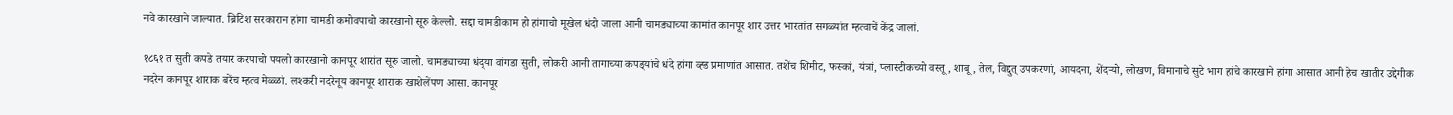नवे कारखाने जाल्यात. ब्रिटिश सरकारान हांगा चामडी कमोवपाचो कारखानो सूरु केल्लो. सद्दा चामडीकाम हो हांगाचो मूखेल धंदो जाला आनी चामड्याच्या कामांत कानपूर शार उत्तर भारतांत सगळ्यांत म्हत्वाचें केंद्र जालां.

१८६१ त सुती कपडे तयार करपाचो पयलो कारखानो कानपूर शारांत सूरु जालो. चामड्याच्या धंद्‍या वांगडा सुती, लोकरी आनी तागाच्या कपड्‍यांचे धंदे हांगा व्ह्ड प्रमाणांत आसात. तशेंच शिमीट, फस्कां, यंत्रां, प्लास्टीकच्यो वस्तू, शाबू, तेल, विद्दुत्‌ उपकरणां, आयदना, शेंदर्‍यो, लोखण, विमानाचे सुटे भाग हांचे कारखाने हांगा आसात आनी हेच खातीर उद्देगीक नदरेन कानपूर शाराक बरेंच म्हत्व मेळ्ळां. लश्करी नदरेनूय कानपूर शाराक खाशेलेंपण आसा. कानपूर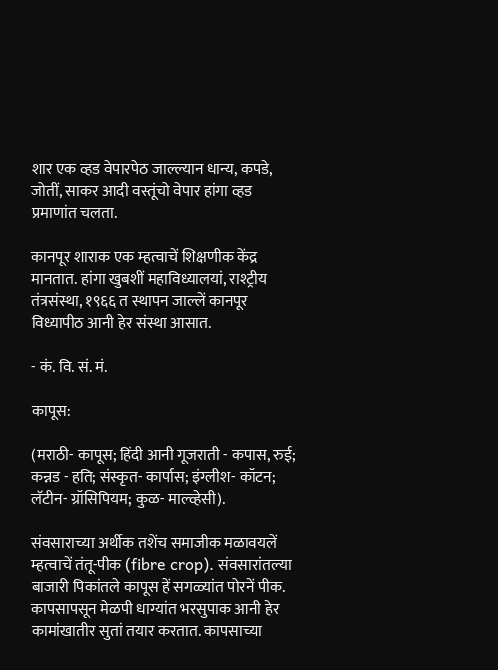शार एक व्हड वेपारपेठ जाल्ल्यान धान्य, कपडे, जोतीं, साकर आदी वस्तूंचो वेपार हांगा व्हड प्रमाणांत चलता.

कानपूर शाराक एक म्हत्वाचें शिक्षणीक केंद्र मानतात. हांगा खुबशीं महाविध्यालयां, राश्ट्रीय तंत्रसंस्था, १९६६ त स्थापन जाल्लें कानपूर विध्यापीठ आनी हेर संस्था आसात.

- कं. वि. सं. मं.

कापूस:

(मराठी- कापूस; हिंदी आनी गूजराती - कपास, रुई; कन्नड - हति; संस्कृत- कार्पास; इंग्लीश- कॉटन; लॅटीन- ग्रॉसिपियम; कुळ- माल्व्हेसी).

संवसाराच्या अर्थीक तशेंच समाजीक मळावयलें म्हत्वाचें तंतू-पीक (fibre crop). संवसारांतल्या बाजारी पिकांतले कापूस हें सगळ्यांत पोरनें पीक. कापसापसून मेळपी धाग्यांत भरसुपाक आनी हेर कामांखातीर सुतां तयार करतात. कापसाच्या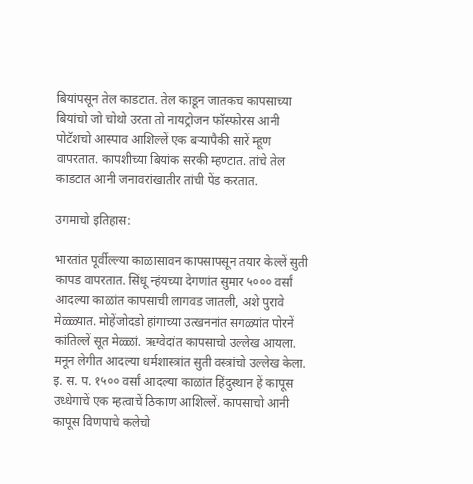बियांपसून तेल काडटात. तेल काडून जातकच कापसाच्या बियांचो जो चोथो उरता तो नायट्रोजन फॉस्फोरस आनी पोटॅशचो आस्पाव आशिल्लें एक बर्‍यापैकी सारें म्हूण वापरतात. कापशीच्या बियांक सरकी म्हण्टात. तांचे तेल काडटात आनी जनावरांखातीर तांची पेंड करतात.

उगमाचो इतिहास:

भारतांत पूर्वील्ल्या काळासावन कापसापसून तयार केल्लें सुती कापड वापरतात. सिंधू न्हंयच्या देगणांत सुमार ५००० वर्सां आदल्या काळांत कापसाची लागवड जातली, अशे पुरावे मेळ्ळ्यात. मोहेंजोदडो हांगाच्या उत्खननांत सगळ्यांत पोरनें कांतिल्लें सूत मेळ्ळां. ऋग्वेदांत कापसाचो उल्लेख आयला. मनून लेगीत आदल्या धर्मशास्त्रांत सुती वस्त्रांचो उल्लेख केला. इ. स. प. १५०० वर्सां आदल्या काळांत हिंदुस्थान हें कापूस उध्धेगाचें एक म्हत्वाचें ठिकाण आशिल्लें. कापसाचो आनी कापूस विणपाचे कलेचो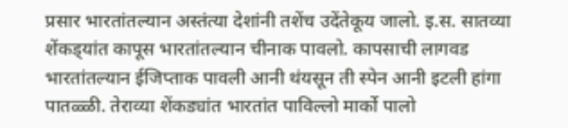प्रसार भारतांतल्यान अस्तंत्या देशांनी तशेंच उदेंतेकूय जालो. इ.स. सातव्या शेंकड्‍यांत कापूस भारतांतल्यान चीनाक पावलो. कापसाची लागवड भारतांतल्यान ईजिप्ताक पावली आनी थंयसून ती स्पेन आनी इटली हांगा पातळ्ळी. तेराव्या शेंकड्यांत भारतांत पाविल्लो मार्को पालो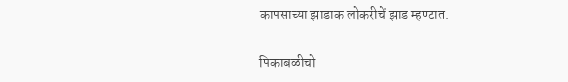कापसाच्या झाडाक लोकरीचें झाड म्हण्टात.

पिकाबळीचो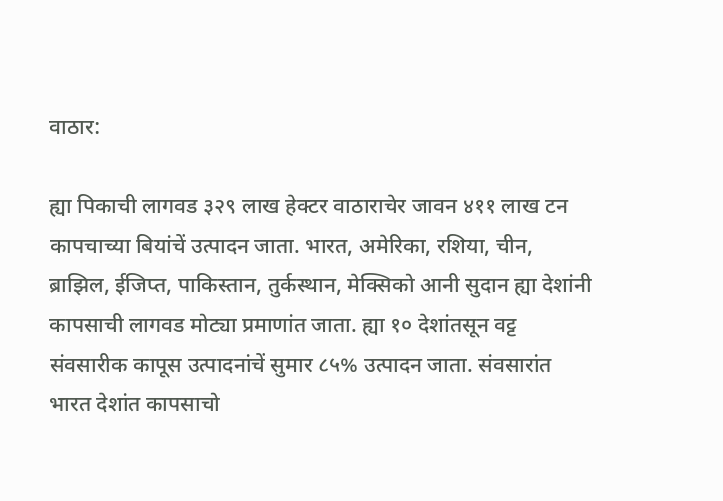वाठार:

ह्या पिकाची लागवड ३२९ लाख हेक्टर वाठाराचेर जावन ४११ लाख टन कापचाच्या बियांचें उत्पादन जाता. भारत, अमेरिका, रशिया, चीन, ब्राझिल, ईजिप्त, पाकिस्तान, तुर्कस्थान, मेक्सिको आनी सुदान ह्या देशांनी कापसाची लागवड मोट्या प्रमाणांत जाता. ह्या १० देशांतसून वट्ट संवसारीक कापूस उत्पादनांचें सुमार ८५% उत्पादन जाता. संवसारांत भारत देशांत कापसाचो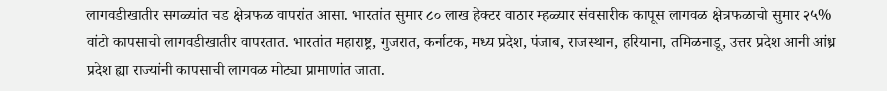लागवडीखातीर सगळ्यांत चड क्षेत्रफळ वापरांत आसा. भारतांत सुमार ८० लाख हेक्टर वाठार म्हळ्यार संवसारीक कापूस लागवळ क्षेत्रफळाचो सुमार २५% वांटो कापसाचो लागवडीखातीर वापरतात. भारतांत महाराष्ट्र, गुजरात, कर्नाटक, मध्य प्रदेश, पंजाब, राजस्थान, हरियाना, तमिळनाडू, उत्तर प्रदेश आनी आंध्र प्रदेश ह्या राज्यांनी कापसाची लागवळ मोट्या प्रामाणांत जाता.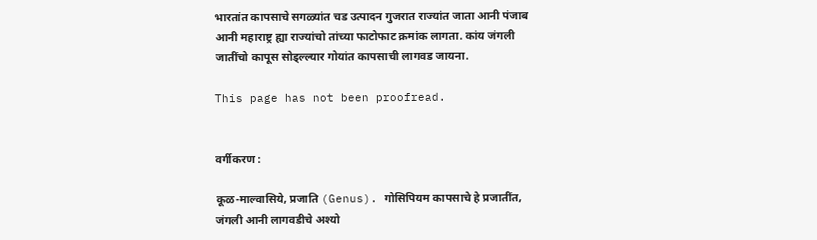भारतांत कापसाचे सगळ्यांत चड उत्पादन गुजरात राज्यांत जाता आनी पंजाब आनी महाराष्ट्र ह्या राज्यांचो तांच्या फाटोफाट क्रमांक लागता. कांय जंगली जातींचो कापूस सोड्ल्ल्यार गोयांत कापसाची लागवड जायना.

This page has not been proofread.


वर्गीकरण :

कूळ-माल्वासिये, प्रजाति (Genus). गोसिपियम कापसाचे हे प्रजातींत, जंगली आनी लागवडीचे अश्यो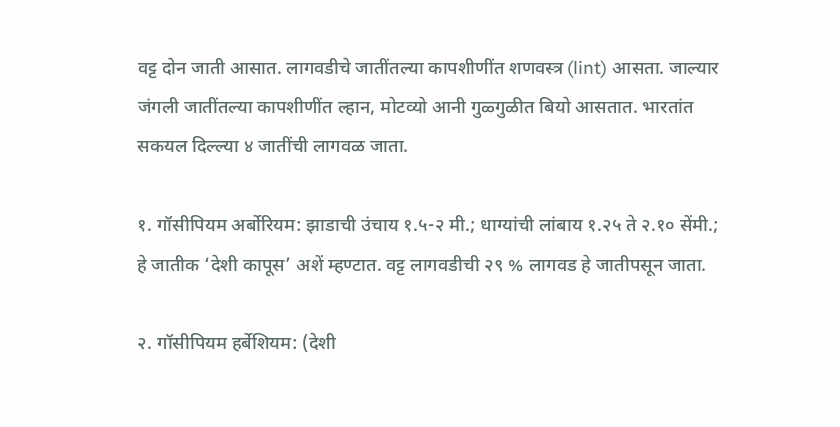वट्ट दोन जाती आसात. लागवडीचे जातींतल्या कापशीणींत शणवस्त्र (lint) आसता. जाल्यार जंगली जातींतल्या कापशीणींत ल्हान, मोटव्यो आनी गुळ्गुळीत बियो आसतात. भारतांत सकयल दिल्ल्या ४ जातींची लागवळ जाता.

१. गॉसीपियम अर्बोरियम: झाडाची उंचाय १.५-२ मी.; धाग्यांची लांबाय १.२५ ते २.१० सेंमी.; हे जातीक ‘देशी कापूस’ अशें म्हण्टात. वट्ट लागवडीची २९ % लागवड हे जातीपसून जाता.

२. गॉसीपियम हर्बेशियम: (देशी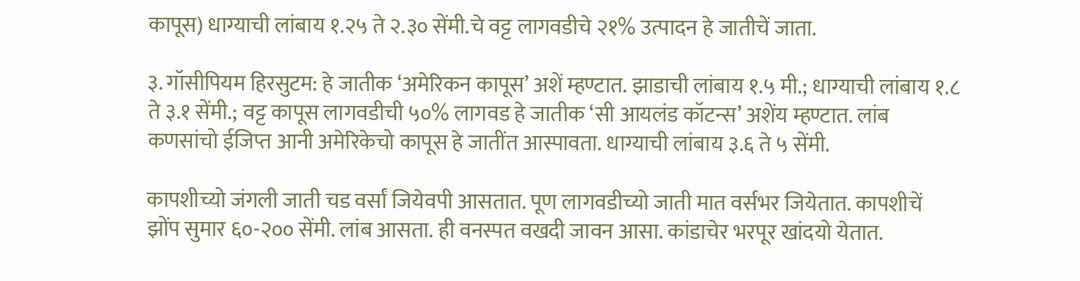कापूस) धाग्याची लांबाय १.२५ ते २.३० सेंमी.चे वट्ट लागवडीचे २१% उत्पादन हे जातीचें जाता.

३. गॉसीपियम हिरसुटम: हे जातीक ‘अमेरिकन कापूस’ अशें म्हण्टात. झाडाची लांबाय १.५ मी.; धाग्याची लांबाय १.८ ते ३.१ सेंमी.; वट्ट कापूस लागवडीची ५०% लागवड हे जातीक ‘सी आयलंड कॉटन्स’ अशेंय म्हण्टात. लांब कणसांचो ईजिप्त आनी अमेरिकेचो कापूस हे जातींत आस्पावता. धाग्याची लांबाय ३.६ ते ५ सेंमी.

कापशीच्यो जंगली जाती चड वर्सां जियेवपी आसतात. पूण लागवडीच्यो जाती मात वर्सभर जियेतात. कापशीचें झोंप सुमार ६०-२०० सेंमी. लांब आसता. ही वनस्पत वखदी जावन आसा. कांडाचेर भरपूर खांदयो येतात.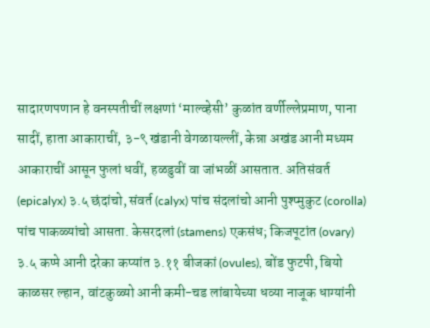सादारणपणान हे वनस्पतीचीं लक्षणां ‘माल्व्हेसी’ कुळांत वर्णील्लेप्रमाण, पाना सादीं, हाता आकाराचीं, ३-९ खंडानी वेगळायल्लीं, केन्ना अखंड आनी मध्यम आकाराचीं आसून फुलां धवीं, हळडुवीं वा जांभळीं आसतात. अतिसंवर्त (epicalyx) ३.५ छंदांचो, संवर्त (calyx) पांच संदलांचो आनी पुश्प्मुकुट (corolla) पांच पाकळ्यांचो आसता. केसरदलां (stamens) एकसंध; किजपूटांत (ovary) ३.५ कप्पे आनी दरेका कप्यांत ३.११ बीजकां (ovules), बोंड फुटपी, बियो काळसर ल्हान, वांटकुळ्यो आनी कमी-चड लांबायेच्या धव्या नाजूक धाग्यांनी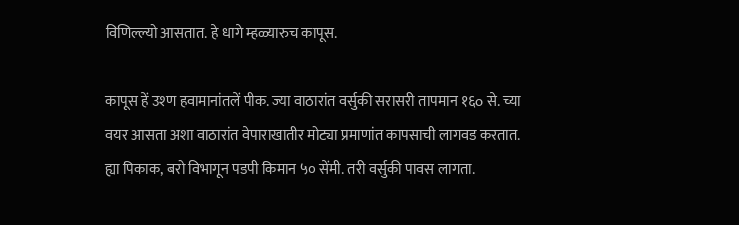विणिल्ल्यो आसतात. हे धागे म्हळ्यारुच कापूस.

कापूस हें उश्ण हवामानांतलें पीक. ज्या वाठारांत वर्सुकी सरासरी तापमान १६o से. च्या वयर आसता अशा वाठारांत वेपाराखातीर मोट्या प्रमाणांत कापसाची लागवड करतात. ह्या पिकाक, बरो विभागून पडपी किमान ५० सेंमी. तरी वर्सुकी पावस लागता.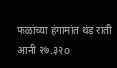फळांच्या हंगामांत थंड राती आनी २७.३२o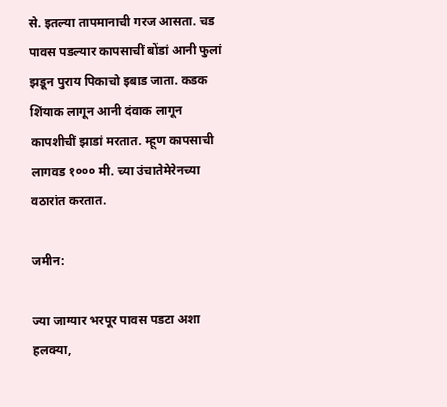से. इतल्या तापमानाची गरज आसता. चड पावस पडल्यार कापसाचीं बोंडां आनी फुलां झडून पुराय पिकाचो इबाड जाता. कडक शिंयाक लागून आनी दंवाक लागून कापशीचीं झाडां मरतात. म्हूण कापसाची लागवड १००० मी. च्या उंचातेमेरेनच्या वठारांत करतात.

जमीन:

ज्या जाग्यार भरपूर पावस पडटा अशा हलक्या,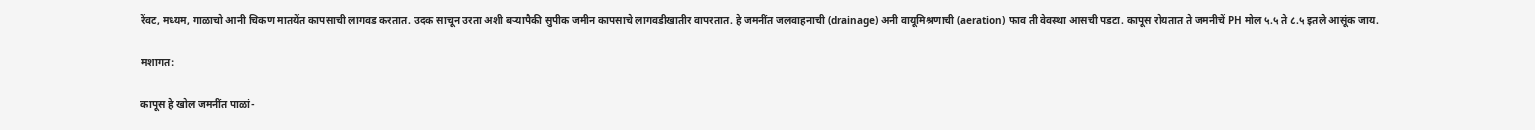रेंवट, मध्यम, गाळाचो आनी चिकण मातयेंत कापसाची लागवड करतात. उदक साचून उरता अशी बर्‍यापैकी सुपीक जमीन कापसाचे लागवडीखातीर वापरतात. हे जमनींत जलवाहनाची (drainage) अनी वायूमिश्रणाची (aeration) फाव ती वेवस्था आसची पडटा. कापूस रोयतात ते जमनीचें PH मोल ५.५ ते ८.५ इतले आसूंक जाय.

मशागत:

कापूस हे खोल जमनींत पाळां-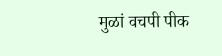मुळां वचपी पीक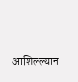आशिल्ल्यान